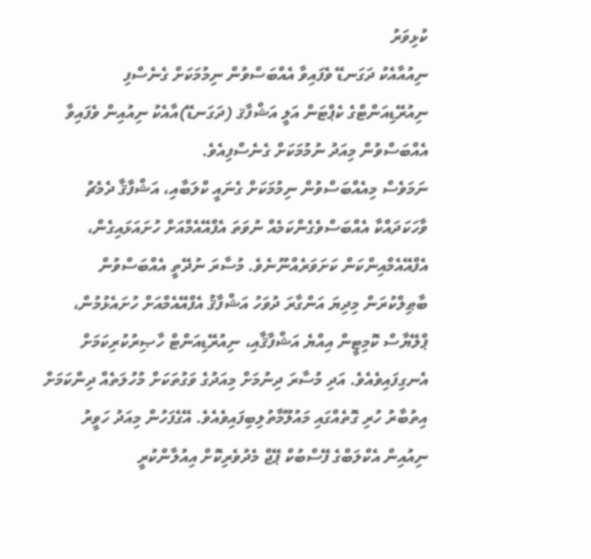ކުޅިވަރު
ނިއުއާއެކު ދަގަނޑޭ ވެފައިވާ އެއްބަސްވުން ނިމުމަކަށް ގެނެސްފި
ނިއުރޭޑިއަންޓްގެ ކެޕްޓަން އަލީ އަޝްފާޤ (ދަގަނޑޭ)އާއެކު ނިއުއިން ވެފައިވާ އެއްބަސްވުން މިއަދު ނުމުމަކަށް ގެނެސްފިއެވެ.
ނަމަވެސް މިއެއްބަސްވުން ނިމުމަކަށް ގެނައީ ކްލަބާއި، އަޝްފާޤާ ދެމެޗު ވާހަކަދައްކާ އެއްބަސްވެގެންކަމެއް ނުވަތަ އެފްއޭއެމްއަށް ހުށައަޅައިގެން، އެފްއޭއެމްއިންކަން ކަށަވަރެއްނޫނެވެ. މުސާރަ ނުދޭތީ އެއްބަސްވުން ބާޠިލްކުރަން މިދިޔަ އަންގާރަ ދުވަހު އަޝްފާޤު އެފްއޭއެމްއަށް ހުށައެޅުމުން، ޕްލޭޔާސް ކޮމިޓީން އިއްޔެ އަޝްފާޤާއި، ނިއުރޭޑިއަންޓް ހާޞިރުކުރިކަމަށް އެނގިފައިވެއެވެ. އަދި މުސާރަ ދިނުމަށް މިއަދުގެ ވަގުތަކަށް މުހުލަތެއް ދިންކަމަށް އިތުބާރު ހުރި ގޮތެއްގައި މައުލޫމާތުލިބިފައިވެއެވެ. އޭގެފަހުން މިއަދު ހަވީރު ނިއުއިން އެކްލަބްގެ ފޭސްބުކް ޕޭޖް މެދުވެރިކޮށް އިއުލާންކުރީ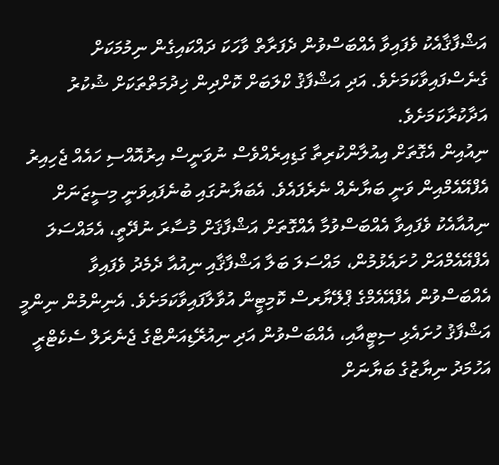އަޝްފާޤާއެކު ވެފައިވާ އެއްބަސްވުން ދެފަރާތް ވާހަކަ ދައްކައިގެން ނިމުމަކަށް ގެނެސްފައިވާކަމަށެވެ. އަދި އަޝްފާޤު ކްލަބަށް ކޮށްދިން ޚިދުމަތްތަކަށް ޝުކުރު އަދާކުރާކަމަށެވެ.
ނިއުއިން އެގޮތަށް އިއުލާންކުރިތާ ގަޑިއިރެއްވެސް ނުވަނީސް އިރުއޮއްސި ހައެއް ޖެހިއިރު އެފްއޭއެމްއިން ވަނީ ބަޔާނެއް ނެރެފައެވެ. އެބަޔާނުގައި ބުނެފައިވަނީ މިސީޒަނަށް ނިއުއާއެކު ވެފައިވާ އެއްބަސްވުމާ އެއްގޮތަށް އަޝްފާޤަށް މުސާރަ ނުދޭތީ، އެމައްސަލަ އެފްއޭއެމްއަށް ހުށައެޅުމުން، މައްސަލަ ބަލާ އަޝްފާޤާއި ނިއުއާ ދެމެދު ވެފައިވާ އެއްބަސްވުން އެފްއޭއެމްގެ ޕްލޭޔާރސް ކޮމިޓީން އުވާލާފައިވާކަމަށެވެ. އެނިންމުން ނިންމީ އަޝްފާޤު ހުށައެޅި ސިޓީއާއި، އެއްބަސްވުން އަދި ނިއުރޭޑިއަންޓްގެ ޖެނެރަލް ސެކެޓްރީ އަހުމަދު ނިޔާޒުގެ ބަޔާނަށް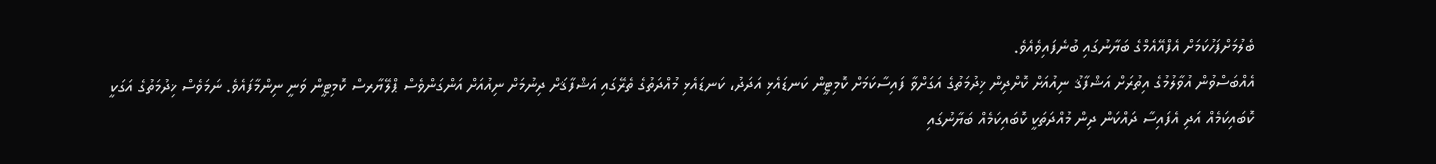ބެލުމަށްފަހުކަމަށް އެފްއޭއެމްގެ ބަޔާނުގައި ބުނެފައިވެއެވެ.
އެއްބަސްވުން އުވާލުމުގެ އިތުރަށް އަޝްފާޤު ނިއުއަށް ކޮށްދިން ޚިދުމަތުގެ އަގަށްވާ ފައިސާކަމަށް ކޮމިޓީން ކަނޑައެޅި އަދަދު، ކަނޑައެޅި މުއްދަތުގެ ތެރޭގައި އަޝްފާޤަށް ދިނުމަށް ނިއުއަށް އަންގަންވެސް ޕްލޭޔާރސް ކޮމިޓީން ވަނީ ނިންމާފައެވެ. ނަމަވެސް ޚިދުމަތުގެ އަގަކީ ކޮބައިކަމެއް އަދި އެފައިސާ ދައްކަން ދިން މުއްދަތަކީ ކޮބައިކަމެއް ބަޔާނުގައި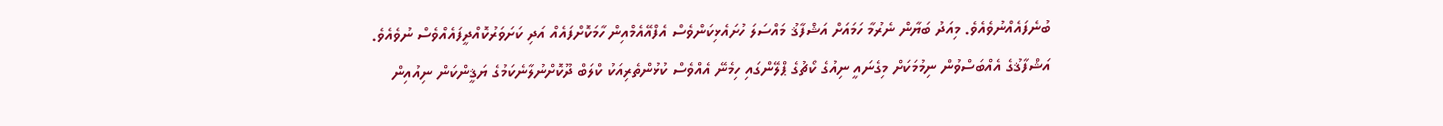ބުނެފައެއްނުވެއެވެ. މިއަދު ބަޔާން ނެރުމާ ހަމައަށް އަޝްފާޤު މައްސަލަ ހުށައެޅިކަންވެސް އެފްއޭއެމްއިން ހާމަކޮށްފައެއް އަދި ކަށަވަރުކޮއްދީފައެއްވެސް ނުވެއެވެ.
އަޝްފާޤުގެ އެއްބަސްވުން ނިމުމަކަށް މިގެނައީ ނިއުގެ ކޯޗުގެ ޕްލޭންގައި ހިމެނޭ އެއްވެސް ކުޅުންތެރިއަކު ކްލަބް ދޫކޮށްނުލާނެކަމުގެ ޔަޤީންކަން ނިއުއިން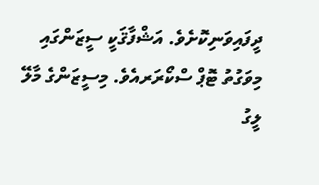ދީފައިވަނިކޮށެވެ. އަޝްފާޤަކީ ސީޒަންގައި މިވަގުތު ޓޮޕް ސްކޯރަރއެވެ. މިސީޒަންގެ މާލޭ ލީގު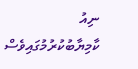ނިއު ކާމިޔާބުކުރުމުގައިވެސް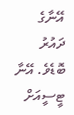އޭނާގެ ދައުރު ބޮޑެވެ. އޭނާ ޓީސީއަށް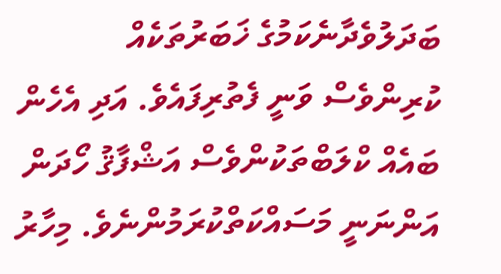ބަދަލުވެދާނެކަމުގެ ޚަބަރުތަކެއް ކުރިންވެސް ވަނީ ފެތުރިފައެވެ. އަދި އެހެން ބައެއް ކްލަބްތަކުންވެސް އަޝްފާޤު ހޯދަން އަންނަނީ މަސައްކަތްކުރަމުންނެވެ. މިހާރު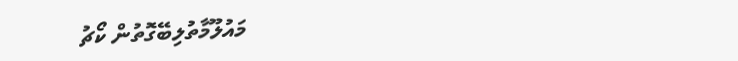މައުލޫމާތުލިބޭގޮތުން ކޯޗު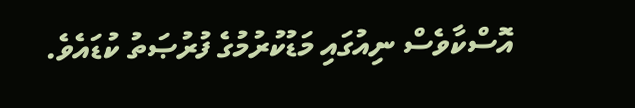އޮސްކާވެސް ނިއުގައި މަޑުކުރުމުގެ ފުރުޞަތު ކުޑައެވެ.